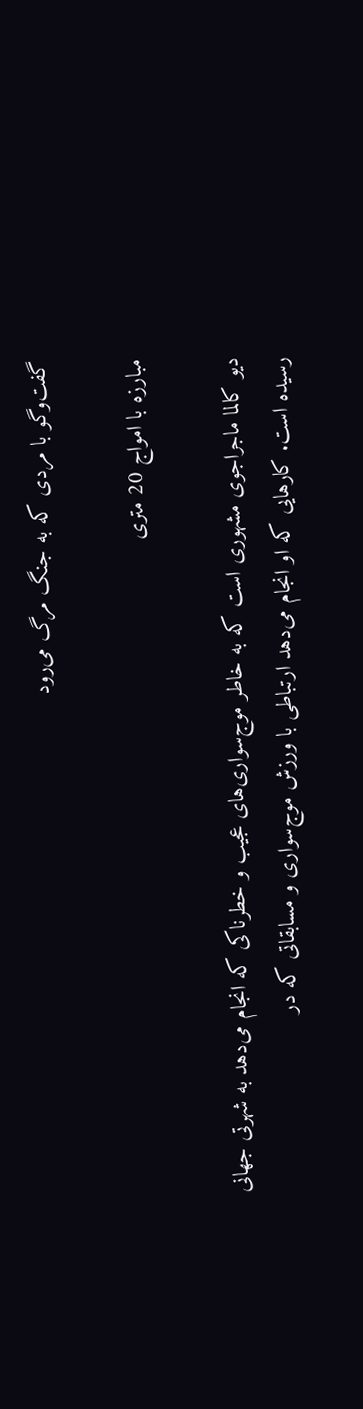گفت‌وگو با مردی که به جنگ مرگ می‌رود

مبارزه با امواج 20 متری

دیو کالما ماجراجوی مشهوری است که به خاطر موج‌سواری‌های عجیب و خطرناکی که انجام می‌دهد به شهرتی جهانی رسیده است. کارهایی که او انجام می‌دهد ارتباطی با ورزش موج‌سواری و مسابقاتی که در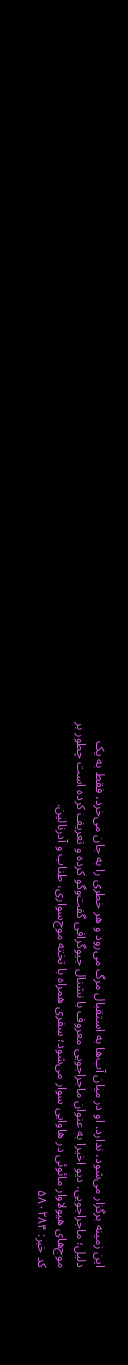این زمینه برگزار می‌شود، ندارد. او در میان آب‌ها به استقبال مرگ می‌رود و هر خطری را به جان می‌خرد، فقط به یک دلیل؛ ماجراجویی. دیو اخیرا به عنوان ماجراجویی معروف با نشنال جیوگرافی گفت‌وگو کرده و تعریف کرده است چطور بر موج‌های هیولاوار مائوئی در هاوایی سوار می‌شود؛ سفری همراه با تخته موج‌سواری، طناب و آدرنالین.
کد خبر: ۵۸۰۲۸۴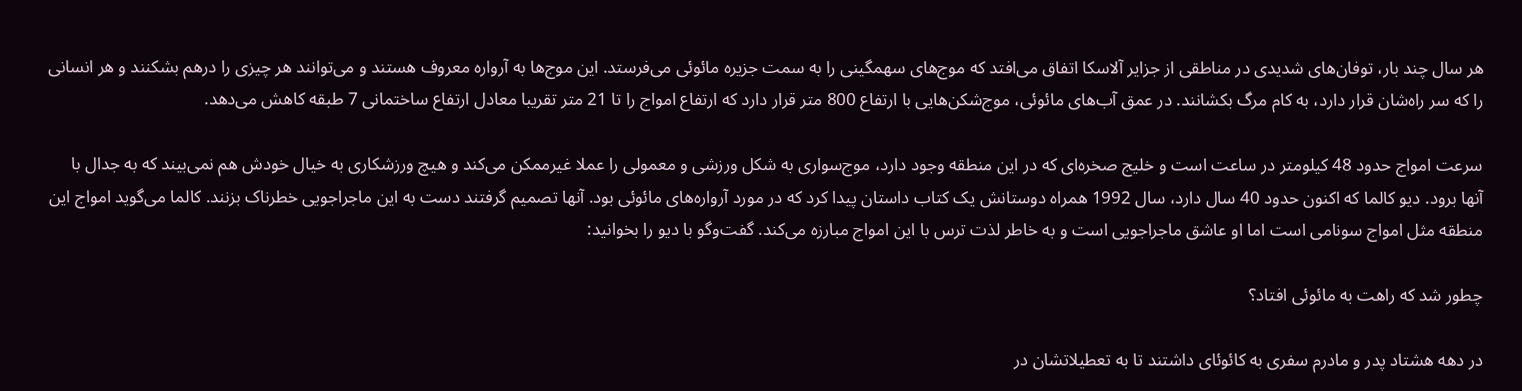هر سال چند بار، توفان‌های شدیدی در مناطقی از جزایر آلاسکا اتفاق می‌افتد که موج‌های سهمگینی را به سمت جزیره مائوئی می‌فرستد. این موج‌ها به آرواره معروف هستند و می‌توانند هر چیزی را درهم بشکنند و هر انسانی را که سر راه‌شان قرار دارد، به کام مرگ بکشانند. در عمق آب‌های مائوئی، موج‌شکن‌هایی با ارتفاع 800 متر قرار دارد که ارتفاع امواج را تا 21 متر تقریبا معادل ارتفاع ساختمانی 7 طبقه کاهش می‌دهد.

سرعت امواج حدود 48 کیلومتر در ساعت است و خلیج صخره‌ای که در این منطقه وجود دارد، موج‌سواری به شکل ورزشی و معمولی را عملا غیرممکن می‌کند و هیچ ورزشکاری به خیال خودش هم نمی‌بیند که به جدال با آنها برود. دیو کالما که اکنون حدود 40 سال دارد، سال 1992 همراه دوستانش یک کتاب داستان پیدا کرد که در مورد آرواره‌های مائوئی بود. آنها تصمیم گرفتند دست به این ماجراجویی خطرناک بزنند. کالما می‌گوید امواج این منطقه مثل امواج سونامی است اما او عاشق ماجراجویی است و به خاطر لذت ترس با این امواج مبارزه می‌کند. گفت‌وگو با دیو را بخوانید:

چطور شد که راهت به مائوئی افتاد؟

در دهه هشتاد پدر و مادرم سفری به کائوئای داشتند تا به تعطیلاتشان در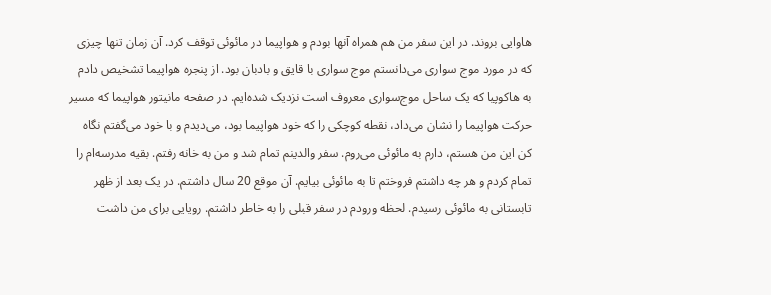هاوایی بروند. در این سفر من هم همراه آنها بودم و هواپیما در مائوئی توقف کرد. آن زمان تنها چیزی که در مورد موج سواری می‌دانستم موج سواری با قایق و بادبان بود. از پنجره هواپیما تشخیص دادم به هاکوپیا که یک ساحل موج‌سواری معروف است نزدیک شده‌ایم. در صفحه مانیتور هواپیما که مسیر حرکت هواپیما را نشان می‌داد، نقطه کوچکی را که خود هواپیما بود، می‌دیدم و با خود می‌گفتم نگاه کن این من هستم، دارم به مائوئی می‌روم. سفر والدینم تمام شد و من به خانه رفتم. بقیه مدرسه‌ام را تمام کردم و هر چه داشتم فروختم تا به مائوئی بیایم. آن موقع 20 سال داشتم. در یک بعد از ظهر تابستانی به مائوئی رسیدم. لحظه ورودم در سفر قبلی را به خاطر داشتم. رویایی برای من داشت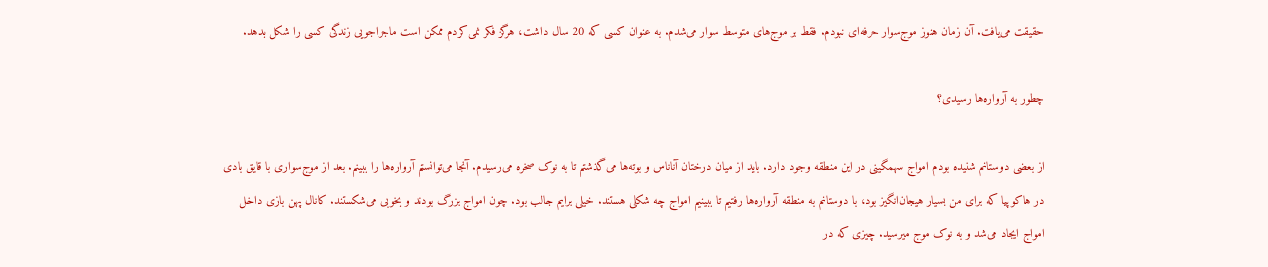حقیقت می‌یافت. آن زمان هنوز موج‌سوار حرفه‌ای نبودم. فقط بر موج‌های متوسط سوار می‌شدم. به عنوان کسی که 20 سال داشت، هرگز فکر نمی‌کردم ممکن است ماجراجویی زندگی کسی را شکل بدهد.

چطور به آرواره‌ها رسیدی؟

از بعضی دوستانم شنیده بودم امواج سهمگینی در این منطقه وجود دارد. باید از میان درختان آناناس و بوته‌ها می‌گذشتم تا به نوک صخره می‌رسیدم. آنجا می‌توانستم آرواره‌ها را ببینم. بعد از موج‌سواری با قایق بادی در هاکوپیا که برای من بسیار هیجان‌انگیز بود، با دوستانم به منطقه آرواره‌ها رفتیم تا ببینیم امواج چه شکلی هستند. خیلی برایم جالب بود. چون امواج بزرگ بودند و بخوبی می‌شکستند. کانال پهن بازی داخل امواج ایجاد می‌شد و به نوک موج میرسید. چیزی که در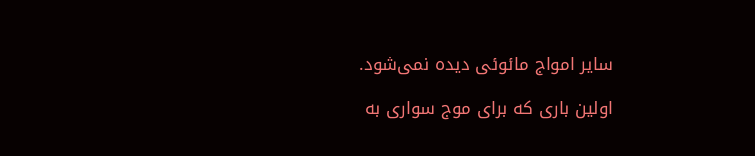سایر امواج مائوئی دیده نمی‌شود.

اولین باری که برای موج سواری به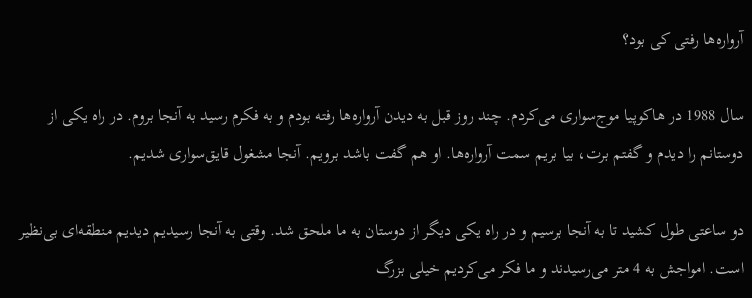آرواره‌ها رفتی کی بود؟

سال 1988 در هاکوپیا موج‌سواری می‌کردم. چند روز قبل به دیدن آرواره‌ها رفته بودم و به فکرم رسید به آنجا بروم. در راه یکی از دوستانم را دیدم و گفتم برت، بیا بریم سمت آرواره‌ها. او هم گفت باشد برویم. آنجا مشغول قایق‌سواری شدیم.

دو ساعتی طول کشید تا به آنجا برسیم و در راه یکی دیگر از دوستان به ما ملحق شد. وقتی به آنجا رسیدیم دیدیم منطقه‌ای بی‌نظیر است. امواجش به 4 متر می‌رسیدند و ما فکر می‌کردیم خیلی بزرگ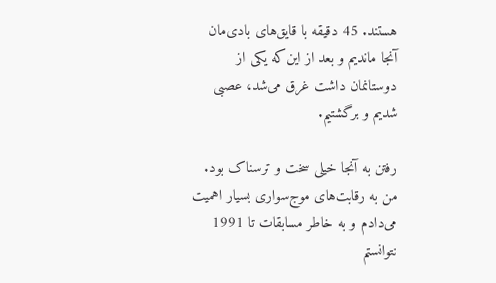هستند. 45 دقیقه با قایق‌های بادی‌مان آنجا ماندیم و بعد از این‌که یکی از دوستانمان داشت غرق می‌شد، عصبی شدیم و برگشتیم.

رفتن به آنجا خیلی سخت و ترسناک بود. من به رقابت‌های موج‌سواری بسیار اهمیت می‌دادم و به خاطر مسابقات تا 1991 نتوانستم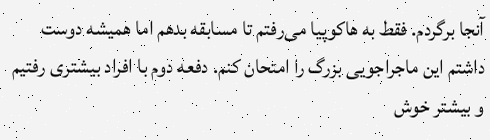آنجا برگردم. فقط به هاکوپیا می‌رفتم تا مسابقه بدهم اما همیشه دوست داشتم این ماجراجویی بزرگ را امتحان کنم. دفعه دوم با افراد بیشتری رفتیم و بیشتر خوش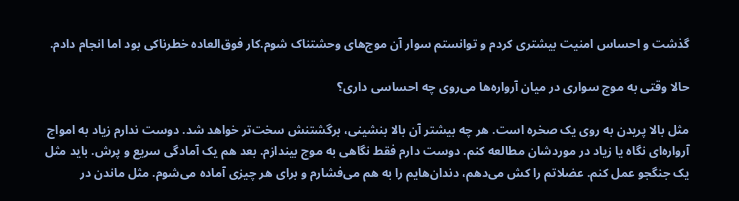گذشت و احساس امنیت بیشتری کردم و توانستم سوار آن موج‌های وحشتناک شوم.کار فوق‌العاده خطرناکی بود اما انجام دادم.

حالا وقتی به موج سواری در میان آرواره‌ها می‌روی چه احساسی داری؟

مثل بالا پریدن به روی یک صخره است. هر چه بیشتر آن بالا بنشینی، برگشتنش سخت‌تر خواهد شد. دوست ندارم زیاد به امواج آرواره‌ای نگاه یا زیاد در موردشان مطالعه کنم. دوست دارم فقط نگاهی به موج بیندازم. بعد هم یک آمادگی سریع و پرش. باید مثل یک جنگجو عمل کنم. عضلاتم را کش می‌دهم، دندان‌هایم را به هم می‌فشارم و برای هر چیزی آماده می‌شوم. مثل ماندن در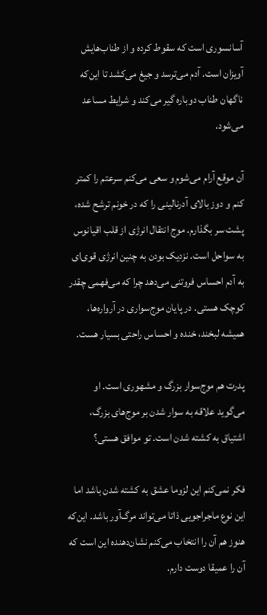آسانسوری است که سقوط کرده و از طناب‌هایش آویزان است. آدم می‌ترسد و جیغ می‌کشد تا این‌که ناگهان طناب دوباره گیر می‌کند و شرایط مساعد می‌شود.

آن موقع آرام می‌شوم و سعی می‌کنم سرعتم را کمتر کنم و دوز بالای آدرنالینی را که در خونم ترشح شده، پشت سر بگذارم. موج انتقال انرژی از قلب اقیانوس به سواحل است. نزدیک بودن به چنین انرژی قوی‌ای به آدم احساس فروتنی می‌دهد چرا که می‌فهمی چقدر کوچک هستی. در پایان موج‌سواری در آرواره‌ها، همیشه لبخند، خنده و احساس راحتی بسیار هست.

پدرت هم موج‌سوار بزرگ و مشهوری است. او می‌گوید علاقه به سوار شدن بر موج‌های بزرگ، اشتیاق به کشته شدن است. تو موافق هستی؟

فکر نمی‌کنم این لزوما عشق به کشته شدن باشد اما این نوع ماجراجویی ذاتا می‌تواند مرگ‌آور باشد. این‌که هنوز هم آن را انتخاب می‌کنم نشان‌دهنده این است که آن را عمیقا دوست دارم.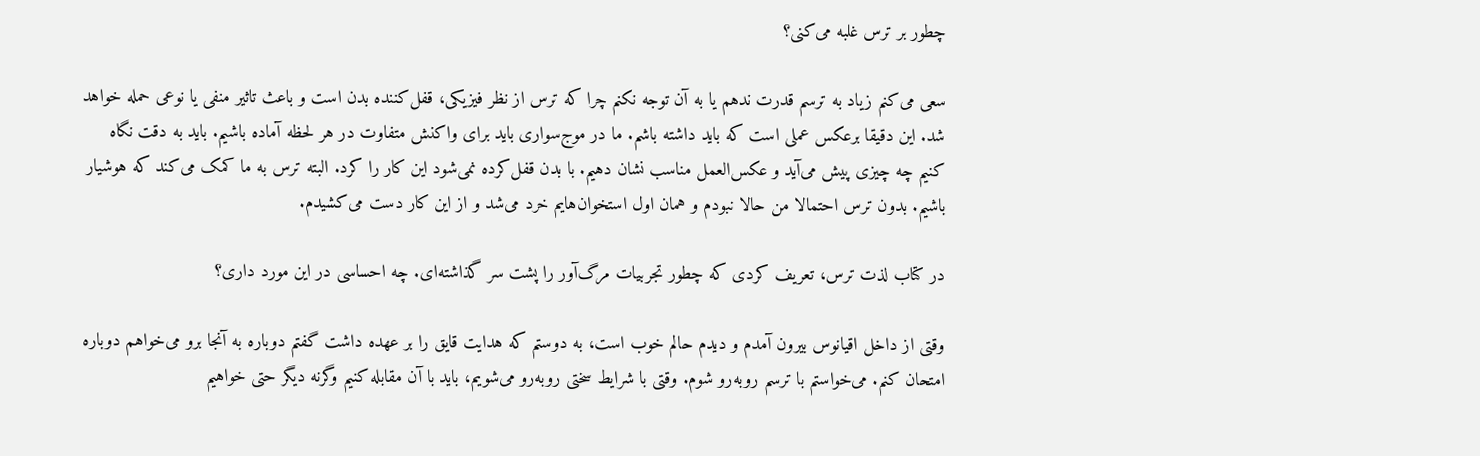چطور بر ترس غلبه می‌کنی؟

سعی می‌کنم زیاد به ترسم قدرت ندهم یا به آن توجه نکنم چرا که ترس از نظر فیزیکی، قفل‌کننده بدن است و باعث تاثیر منفی یا نوعی حمله خواهد شد. این دقیقا برعکس عملی است که باید داشته باشم. ما در موج‌سواری باید برای واکنش متفاوت در هر لحظه آماده باشیم. باید به دقت نگاه کنیم چه چیزی پیش می‌آید و عکس‌العمل مناسب نشان دهیم. با بدن قفل‌کرده نمی‌شود این کار را کرد. البته ترس به ما کمک می‌کند که هوشیار باشیم. بدون ترس احتمالا من حالا نبودم و همان اول استخوان‌هایم خرد می‌شد و از این کار دست می‌کشیدم.

در کتاب لذت ترس، تعریف کردی که چطور تجربیات مرگ‌آور را پشت سر گذاشته‌ای. چه احساسی در این مورد داری؟

وقتی از داخل اقیانوس بیرون آمدم و دیدم حالم خوب است، به دوستم که هدایت قایق را بر عهده داشت گفتم دوباره به آنجا برو می‌خواهم دوباره امتحان کنم. می‌خواستم با ترسم روبه‌رو شوم. وقتی با شرایط سختی روبه‌رو می‌شویم، باید با آن مقابله کنیم وگرنه دیگر حتی خواهیم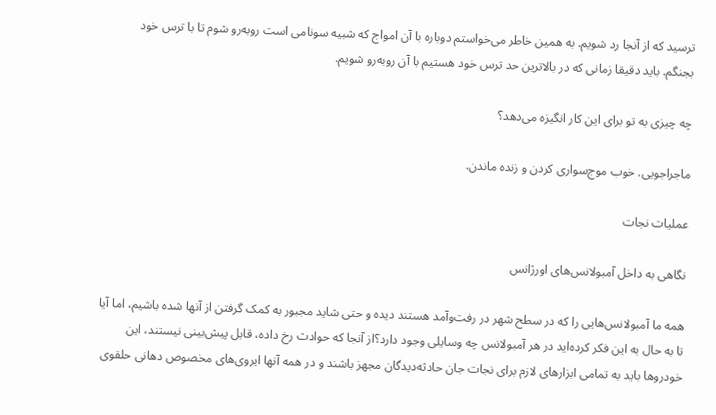ترسید که از آنجا رد شویم. به همین خاطر می‌خواستم دوباره با آن امواج که شبیه سونامی است روبه‌رو شوم تا با ترس خود بجنگم. باید دقیقا زمانی که در بالاترین حد ترس خود هستیم با آن روبه‌رو شویم.

چه چیزی به تو برای این کار انگیزه می‌دهد؟

ماجراجویی. خوب موج‌سواری کردن و زنده ماندن.

عملیات نجات

نگاهی به داخل آمبولانس‌های اورژانس

همه ما آمبولانس‌هایی را که در سطح شهر در رفت‌وآمد هستند دیده و حتی شاید مجبور به کمک گرفتن از آنها شده باشیم، اما آیا تا به حال به این فکر کرده‌اید در هر آمبولانس چه وسایلی وجود دارد؟از آنجا که حوادث رخ داده، قابل پیش‌بینی نیستند، این خودروها باید به تمامی ابزارهای لازم برای نجات جان حادثه‌دیدگان مجهز باشند و در همه آنها ایروی‌های مخصوص دهانی حلقوی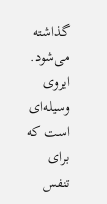گذاشته می‌شود. ایروی وسیله‌ای است که برای تنفس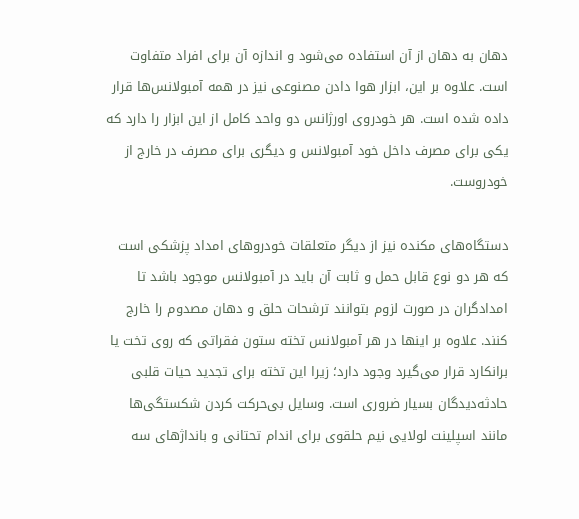دهان به دهان از آن استفاده می‌شود و اندازه آن برای افراد متفاوت است. علاوه بر این، ابزار هوا دادن مصنوعی نیز در همه آمبولانس‌ها قرار داده شده است. هر خودروی اورژانس دو واحد کامل از این ابزار را دارد که یکی برای مصرف داخل خود آمبولانس و دیگری برای مصرف در خارج از خودروست.

دستگاه‌های مکنده نیز از دیگر متعلقات خودروهای امداد پزشکی است که هر دو نوع قابل حمل و ثابت آن باید در آمبولانس موجود باشد تا امدادگران در صورت لزوم بتوانند ترشحات حلق و دهان مصدوم را خارج کنند. علاوه بر اینها در هر آمبولانس تخته ستون فقراتی که روی تخت یا برانکارد قرار می‌گیرد وجود دارد؛ زیرا این تخته برای تجدید حیات قلبی حادثه‌دیدگان بسیار ضروری است. وسایل بی‌حرکت کردن شکستگی‌ها مانند اسپلینت لولایی نیم حلقوی برای اندام تحتانی و بانداژهای سه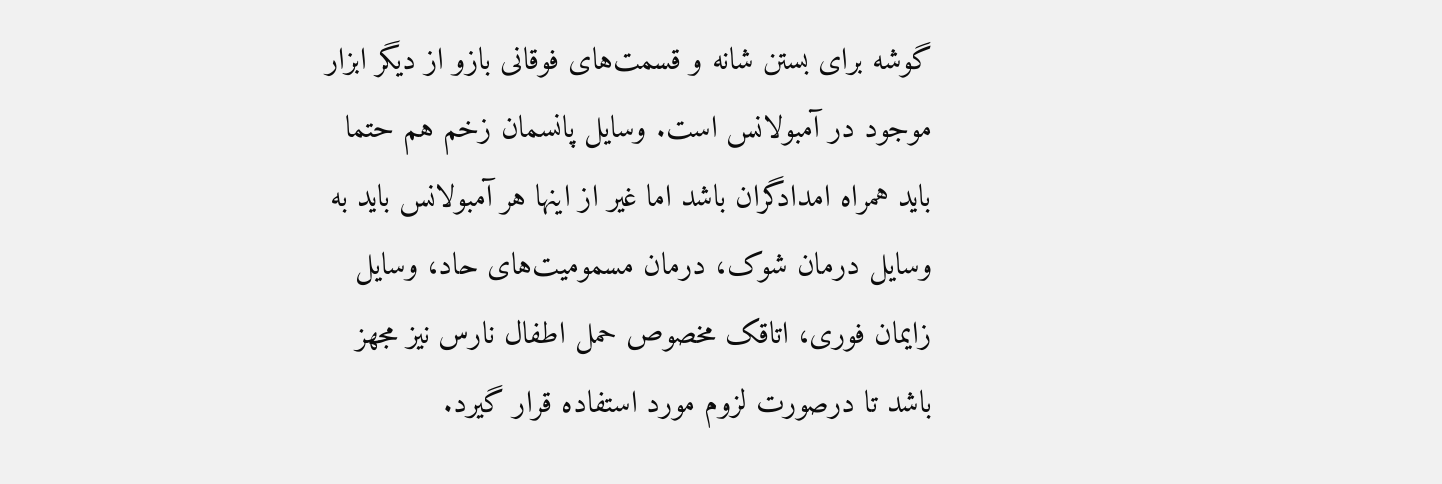گوشه برای بستن شانه و قسمت‌های فوقانی بازو از دیگر ابزار موجود در آمبولانس است. وسایل پانسمان زخم هم حتما باید همراه امدادگران باشد اما غیر از اینها هر آمبولانس باید به وسایل درمان شوک، درمان مسمومیت‌های حاد، وسایل زایمان فوری، اتاقک مخصوص حمل اطفال نارس نیز مجهز باشد تا درصورت لزوم مورد استفاده قرار گیرد.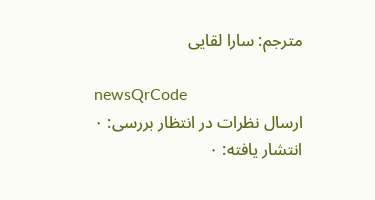مترجم: سارا لقایی

newsQrCode
ارسال نظرات در انتظار بررسی: ۰ انتشار یافته: ۰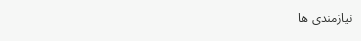نیازمندی ها